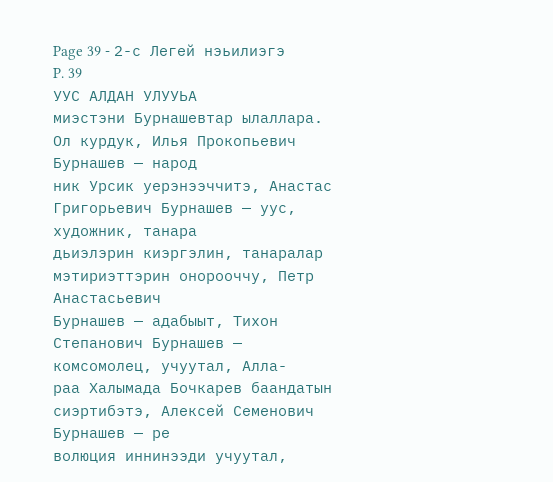Page 39 - 2-с Легей нэьилиэгэ
P. 39
УУС АЛДАН УЛУУЬА
миэстэни Бурнашевтар ылаллара. Ол курдук, Илья Прокопьевич Бурнашев — народ
ник Урсик уерэнээччитэ, Анастас Григорьевич Бурнашев — уус, художник, танара
дьиэлэрин киэргэлин, танаралар мэтириэттэрин онорооччу, Петр Анастасьевич
Бурнашев — адабыыт, Тихон Степанович Бурнашев — комсомолец, учуутал, Алла-
раа Халымада Бочкарев баандатын сиэртибэтэ, Алексей Семенович Бурнашев — ре
волюция иннинээди учуутал,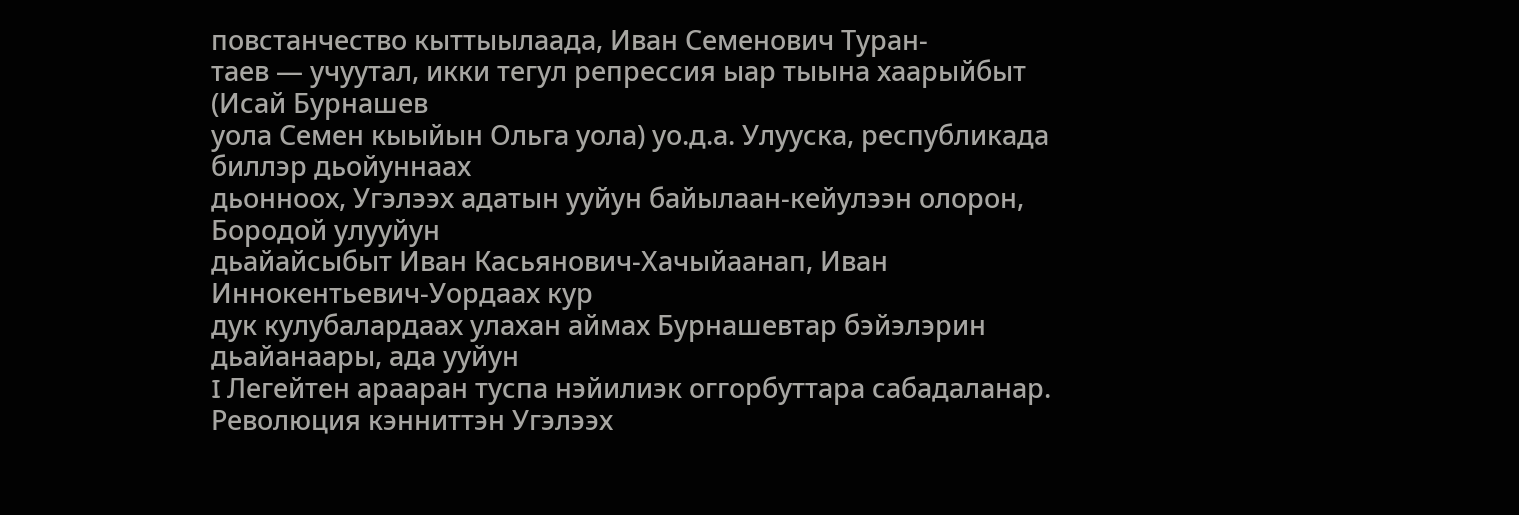повстанчество кыттыылаада, Иван Семенович Туран-
таев — учуутал, икки тегул репрессия ыар тыына хаарыйбыт (Исай Бурнашев
уола Семен кыыйын Ольга уола) уо.д.а. Улууска, республикада биллэр дьойуннаах
дьонноох, Угэлээх адатын ууйун байылаан-кейулээн олорон, Бородой улууйун
дьайайсыбыт Иван Касьянович-Хачыйаанап, Иван Иннокентьевич-Уордаах кур
дук кулубалардаах улахан аймах Бурнашевтар бэйэлэрин дьайанаары, ада ууйун
I Легейтен арааран туспа нэйилиэк оггорбуттара сабадаланар.
Революция кэнниттэн Угэлээх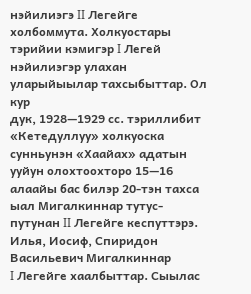нэйилиэгэ II Легейге холбоммута. Холкуостары
тэрийии кэмигэр I Легей нэйилиэгэр улахан уларыйыылар тахсыбыттар. Ол кур
дук, 1928—1929 сс. тэриллибит «Кетедуллуу» холкуоска сунньунэн «Хаайах» адатын
ууйун олохтоохторо 15—16 алаайы бас билэр 20-тэн тахса ыал Мигалкиннар тутус-
путунан II Легейге кеспуттэрэ. Илья, Иосиф, Спиридон Васильевич Мигалкиннар
I Легейге хаалбыттар. Сыылас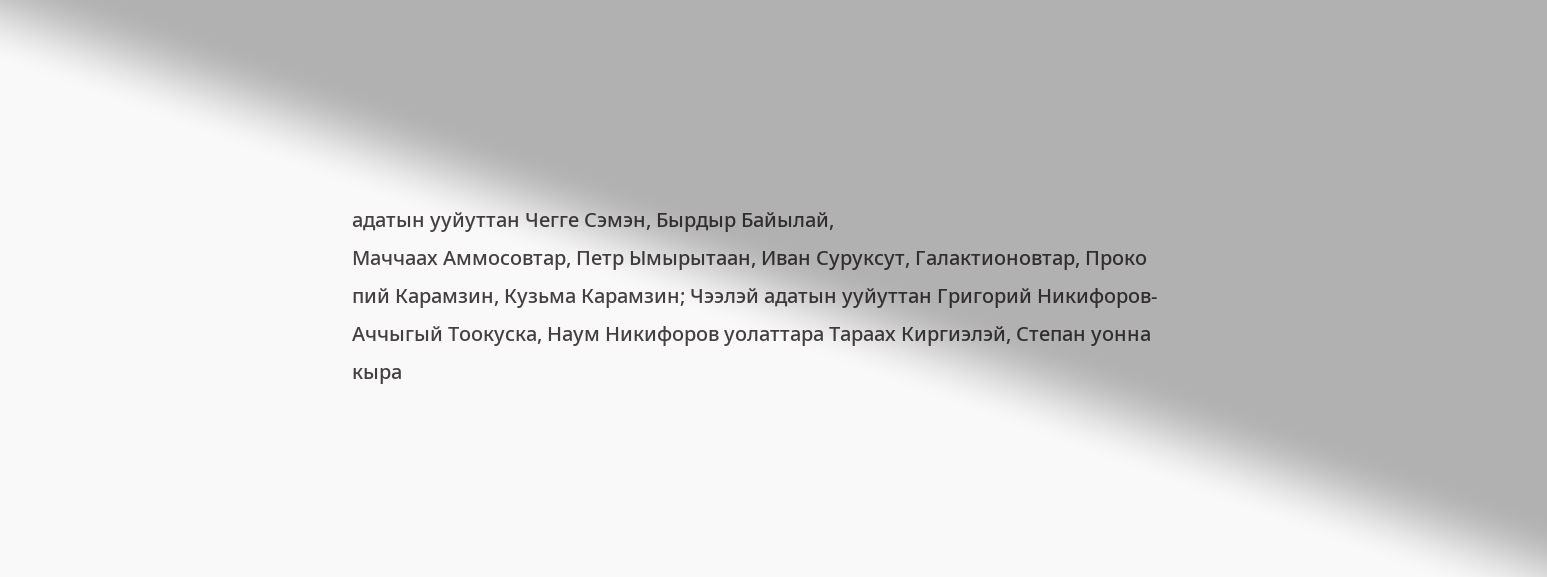адатын ууйуттан Чегге Сэмэн, Бырдыр Байылай,
Маччаах Аммосовтар, Петр Ымырытаан, Иван Суруксут, Галактионовтар, Проко
пий Карамзин, Кузьма Карамзин; Чээлэй адатын ууйуттан Григорий Никифоров-
Аччыгый Тоокуска, Наум Никифоров уолаттара Тараах Киргиэлэй, Степан уонна
кыра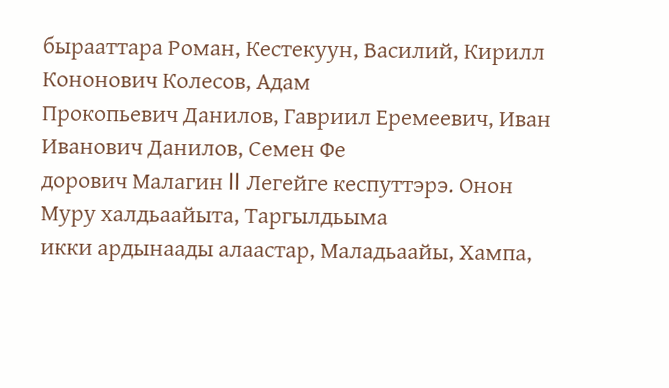бырааттара Роман, Кестекуун, Василий, Кирилл Кононович Колесов, Адам
Прокопьевич Данилов, Гавриил Еремеевич, Иван Иванович Данилов, Семен Фе
дорович Малагин II Легейге кеспуттэрэ. Онон Муру халдьаайыта, Таргылдьыма
икки ардынаады алаастар, Маладьаайы, Хампа,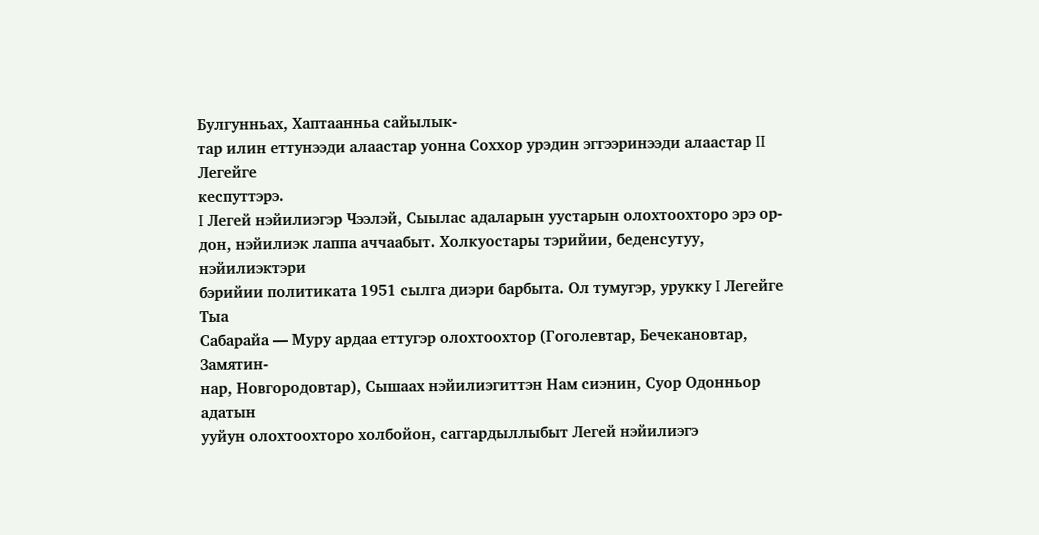Булгунньах, Хаптаанньа сайылык-
тар илин еттунээди алаастар уонна Соххор урэдин эггээринээди алаастар II Легейге
кеспуттэрэ.
I Легей нэйилиэгэр Чээлэй, Сыылас адаларын уустарын олохтоохторо эрэ ор-
дон, нэйилиэк лаппа аччаабыт. Холкуостары тэрийии, беденсутуу, нэйилиэктэри
бэрийии политиката 1951 сылга диэри барбыта. Ол тумугэр, урукку I Легейге Тыа
Сабарайа — Муру ардаа еттугэр олохтоохтор (Гоголевтар, Бечекановтар, Замятин-
нар, Новгородовтар), Сышаах нэйилиэгиттэн Нам сиэнин, Суор Одонньор адатын
ууйун олохтоохторо холбойон, саггардыллыбыт Легей нэйилиэгэ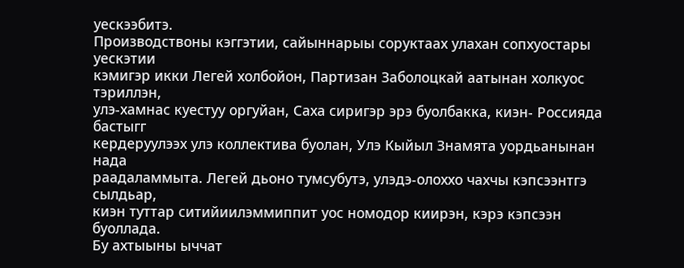уескээбитэ.
Производствоны кэггэтии, сайыннарыы соруктаах улахан сопхуостары уескэтии
кэмигэр икки Легей холбойон, Партизан Заболоцкай аатынан холкуос тэриллэн,
улэ-хамнас куестуу оргуйан, Саха сиригэр эрэ буолбакка, киэн- Россияда бастыгг
кердеруулээх улэ коллектива буолан, Улэ Кыйыл Знамята уордьанынан нада
раадаламмыта. Легей дьоно тумсубутэ, улэдэ-олоххо чахчы кэпсээнтгэ сылдьар,
киэн туттар ситийиилэммиппит уос номодор киирэн, кэрэ кэпсээн буоллада.
Бу ахтыыны ыччат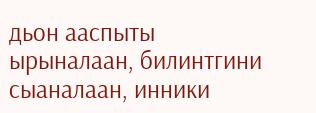дьон ааспыты ырыналаан, билинтгини сыаналаан, инники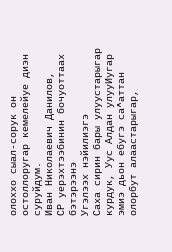олоххо сыал-сорук он остоллоругар кемелейуе диэн суруйдум.
Иван Николаевич Данилов,
СР уерэхтээбинин бочуоттаах бэтэрээнэ
Угэлээх нэйилиэгэ
Саха сирин бары улуустарыгар курдук, Уус Алдан улууИугар эмиэ дьон ебугэ са^аттан
олорбут алаастарыгар,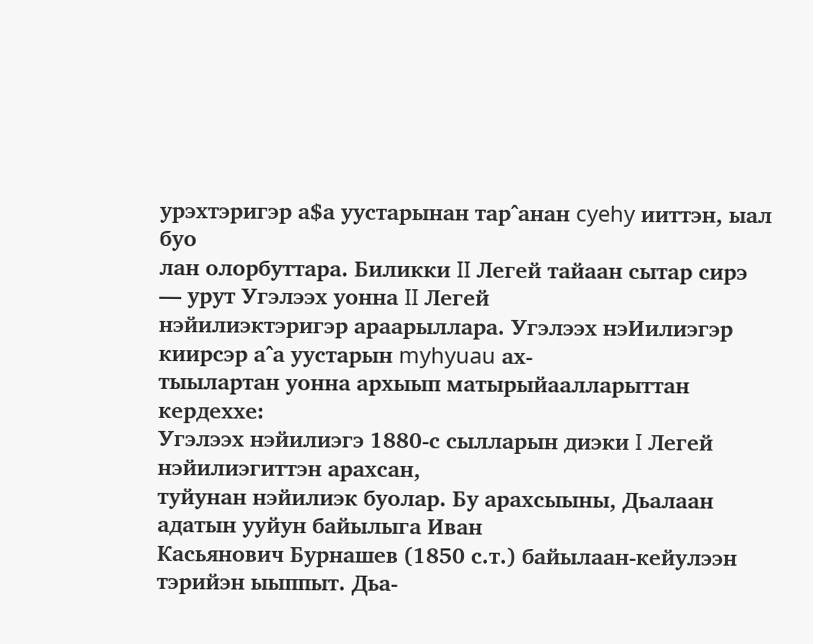урэхтэригэр а$а уустарынан тар^анан cyehy ииттэн, ыал буо
лан олорбуттара. Биликки II Легей тайаан сытар сирэ — урут Угэлээх уонна II Легей
нэйилиэктэригэр араарыллара. Угэлээх нэИилиэгэр киирсэр а^а уустарын myhyuau ах-
тыылартан уонна архыып матырыйаалларыттан кердеххе:
Угэлээх нэйилиэгэ 1880-с сылларын диэки I Легей нэйилиэгиттэн арахсан,
туйунан нэйилиэк буолар. Бу арахсыыны, Дьалаан адатын ууйун байылыга Иван
Касьянович Бурнашев (1850 с.т.) байылаан-кейулээн тэрийэн ыыппыт. Дьа-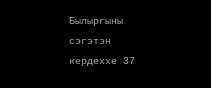Былыргыны сэгэтэн кердеххе 37